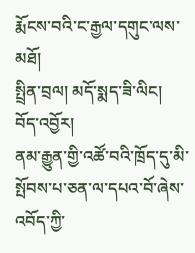རྨོངས་བའི་ང་རྒྱལ་དགུང་ལས་མཐོ།
སྤྲིན་བྲལ། མདོ་སྨད་ཟི་ལིང།
བོད་འབྱོར།
ནམ་རྒྱུན་གྱི་འཚོ་བའི་ཁྲོད་དུ་མི་སྤོབས་པ་ཅན་ལ་དཔའ་བོ་ཞེས་འབོད་ཀྱི་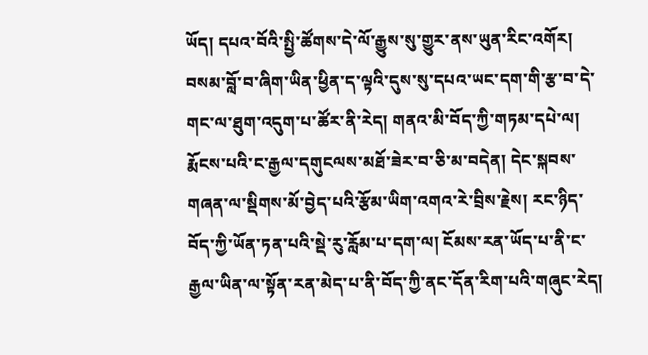ཡོད། དཔའ་བོའི་སྤྱི་ཚོགས་དེ་ལོ་རྒྱུས་སུ་གྱུར་ནས་ཡུན་རིང་འགོར། བསམ་བློ་བ་ཞིག་ཡིན་ཕྱིན་ད་ལྟའི་དུས་སུ་དཔའ་ཡང་དག་གི་རྩ་བ་དེ་གང་ལ་ཐུག་འདུག་པ་ཚོར་ནི་རེད། གནའ་མི་བོད་ཀྱི་གཏམ་དཔེ་ལ། རྨོངས་པའི་ང་རྒྱལ་དགུངལས་མཐོ་ཟེར་བ་ཅི་མ་བདེན། དེང་སྐབས་གཞན་ལ་སྡིགས་མོ་བྱེད་པའི་རྩོམ་ཡིག་འགའ་རེ་བྲིས་རྗེས། རང་ཉིད་བོད་ཀྱི་ཡོན་ཏན་པའི་སྡེ་རུ་རློམ་པ་དག་ལ། ངོམས་རན་ཡོད་པ་ནི་ང་རྒྱལ་ཡིན་ལ་སྟོན་རན་མེད་པ་ནི་བོད་ཀྱི་ནང་དོན་རིག་པའི་གཞུང་རེད།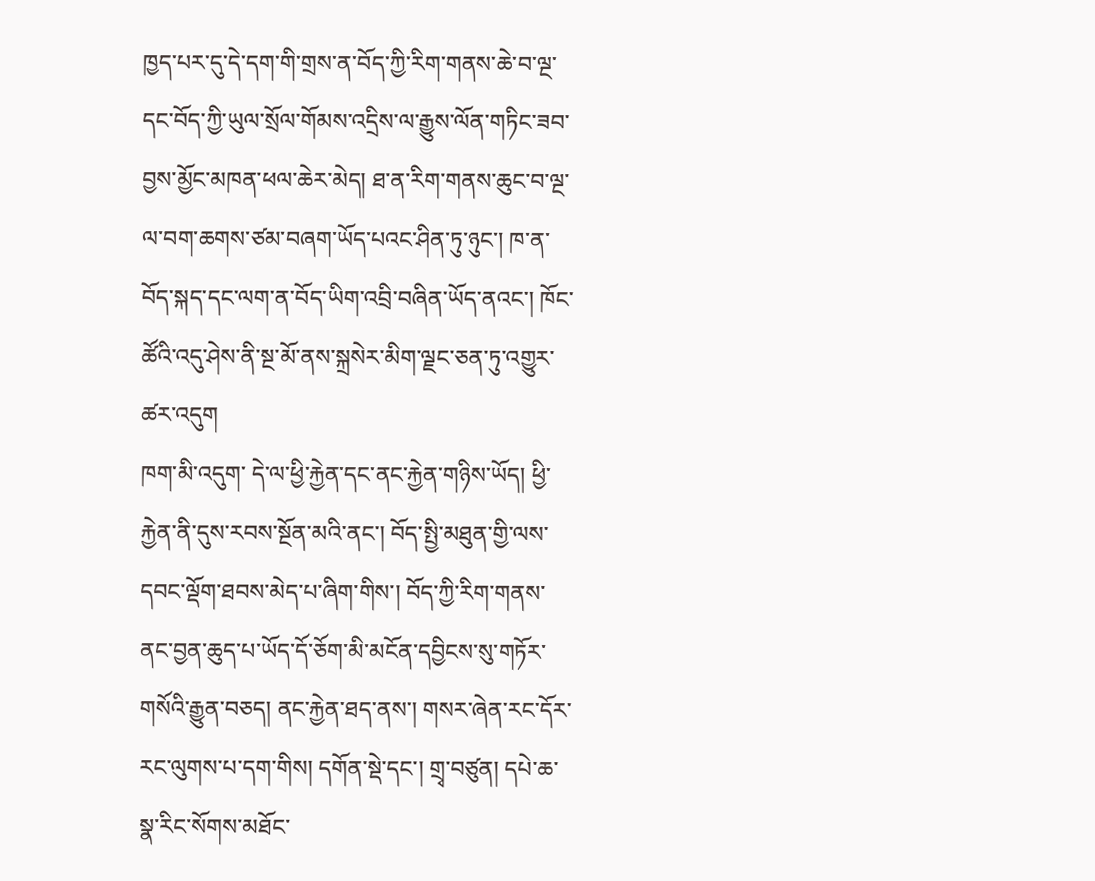ཁྱད་པར་དུ་དེ་དག་གི་གྲས་ན་བོད་ཀྱི་རིག་གནས་ཆེ་བ་ལྔ་དང་བོད་ཀྱི་ཡུལ་སྲོལ་གོམས་འདྲིས་ལ་རྒྱུས་ལོན་གཏིང་ཟབ་བྱས་མྱོང་མཁན་ཕལ་ཆེར་མེད། ཐ་ན་རིག་གནས་ཆུང་བ་ལྔ་ལ་བག་ཆགས་ཙམ་བཞག་ཡོད་པའང་ཤིན་ཏུ་ཉུང་། ཁ་ན་བོད་སྐད་དང་ལག་ན་བོད་ཡིག་འབྲི་བཞིན་ཡོད་ནའང་། ཁོང་ཚོའི་འདུ་ཤེས་ནི་སྔ་མོ་ནས་སྐྲསེར་མིག་ལྗང་ཅན་ཏུ་འགྱུར་ཚར་འདུག
ཁག་མི་འདུག་ དེ་ལ་ཕྱི་རྐྱེན་དང་ནང་རྐྱེན་གཉིས་ཡོད། ཕྱི་རྐྱེན་ནི་དུས་རབས་སྔོན་མའི་ནང་། བོད་སྤྱི་མཐུན་གྱི་ལས་དབང་ལྡོག་ཐབས་མེད་པ་ཞིག་གིས་། བོད་ཀྱི་རིག་གནས་ནང་བྱན་ཆུད་པ་ཡོད་དོ་ཅོག་མི་མངོན་དབྱིངས་སུ་གཏོར་གསོའི་རྒྱུན་བཅད། ནང་རྐྱེན་ཐད་ནས་། གསར་ཞེན་རང་དོར་རང་ལུགས་པ་དག་གིས། དགོན་སྡེ་དང་། གྲྭ་བཙུན། དཔེ་ཆ་སྣ་རིང་སོགས་མཐོང་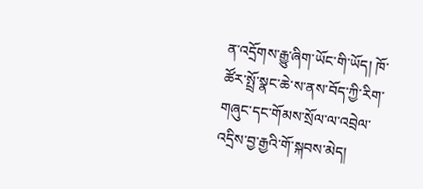ན་འདྲོགས་རྒྱུ་ཞིག་ཡོང་གི་ཡོད། ཁོ་ཚོར་སྤྲོ་སྣང་ཆེ་ས་ནས་བོད་ཀྱི་རིག་གཞུང་དང་གོམས་སྲོལ་ལ་འབྲེལ་འདྲིས་བྱ་རྒྱའི་གོ་སྐབས་མེད།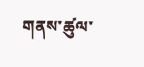གནས་ཚུལ་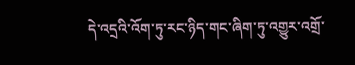དེ་འདྲའི་འོག་ཏུ་རང་ཉིད་གང་ཞིག་ཏུ་འགྱུར་འགྲོ་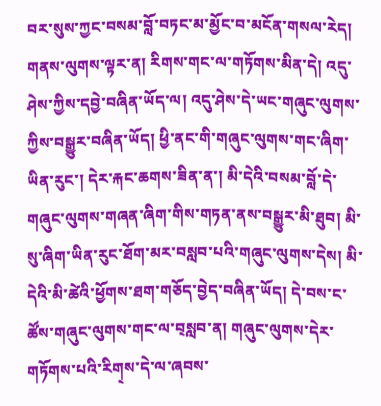བར་སུས་ཀྱང་བསམ་བློ་བཏང་མ་མྱོང་བ་མངོན་གསལ་རེད།
གནས་ལུགས་ལྟར་ན། རིགས་གང་ལ་གཏོགས་མིན་དེ། འདུ་ཤེས་ཀྱིས་དབྱེ་བཞིན་ཡོད་ལ། འདུ་ཤེས་དེ་ཡང་གཞུང་ལུགས་ཀྱིས་བསྒྱུར་བཞིན་ཡོད། ཕྱི་ནང་གི་གཞུང་ལུགས་གང་ཞིག་ཡིན་རུང་། དེར་རྐང་ཆགས་ཟིན་ན་། མི་དེའི་བསམ་བློ་དེ་གཞུང་ལུགས་གཞན་ཞིག་གིས་གཏན་ནས་བསྒྱུར་མི་ཐུབ། མི་སུ་ཞིག་ཡིན་རུང་ཐོག་མར་བསླབ་པའི་གཞུང་ལུགས་དེས། མི་དེའི་མི་ཚེའི་ཕྱོགས་ཐག་གཅོད་བྱེད་བཞིན་ཡོད། དེ་བས་ང་ཚོས་གཞུང་ལུགས་གང་ལ་བ྄སླབ་ན། གཞུང་ལུགས་དེར་གཏོགས་པའི་རིག྄ས་དེ་ལ་ཞབས་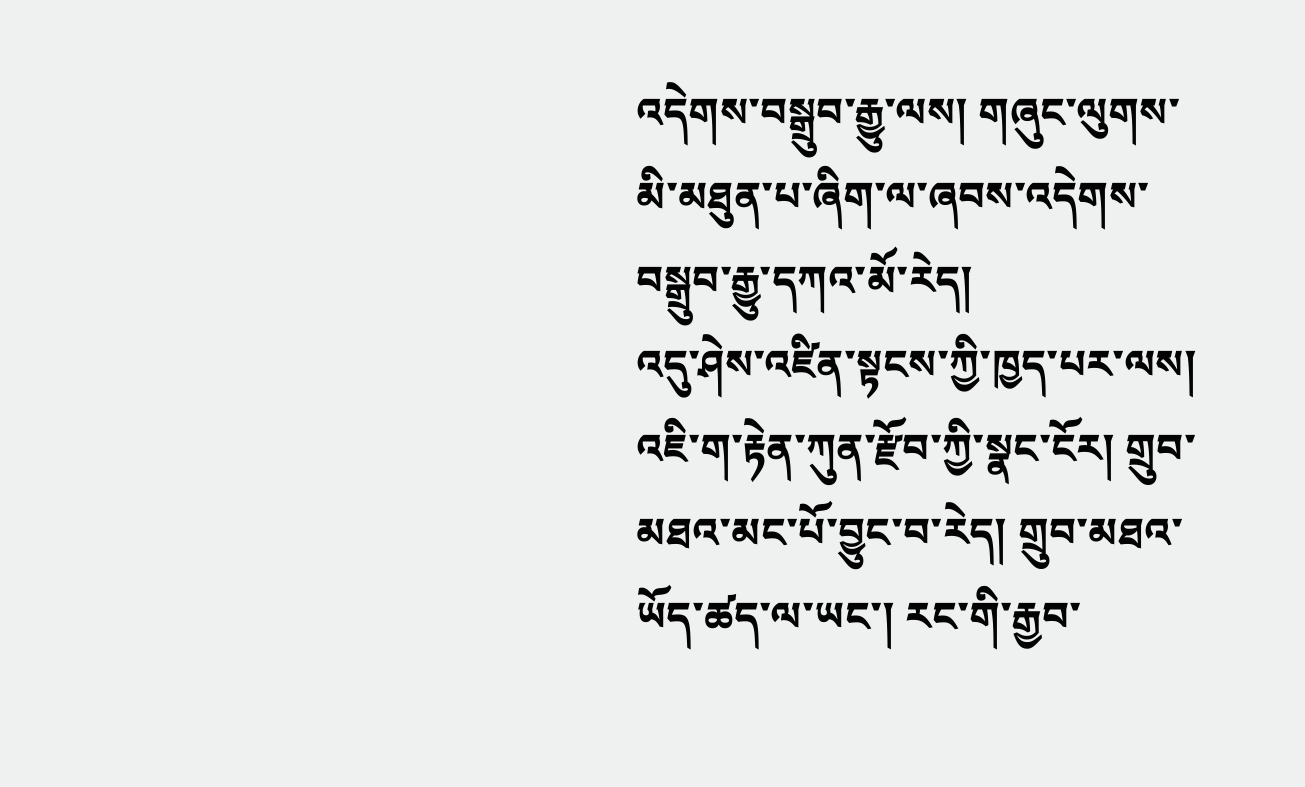འདེགས་བསྒྲུབ་རྒྱུ་ལས། གཞུང་ལུགས་མི་མཐུན་པ་ཞིག་ལ་ཞབས་འདེགས་བསྒྲུབ་རྒྱུ་དཀའ་མོ་རེད།
འདུ་ཤེས་འཛིན་སྟངས་ཀྱི་ཁྱད་པར་ལས། འཇི་ག་རྟེན་ཀུན་རྫོབ་ཀྱི་སྣང་ངོར། གྲུབ་མཐའ་མང་པོ་བྱུང་བ་རེད། གྲུབ་མཐའ་ཡོད་ཚད་ལ་ཡང་། རང་གི་རྒྱབ་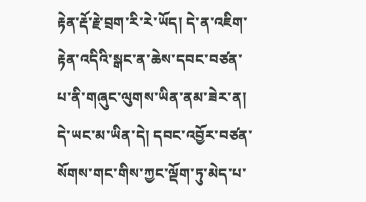རྟེན་རྡོ་རྗེ་བྲག་རི་རེ་ཡོད། དེ་ན་འཇིག་རྟེན་འདིའི་སྒང་ན་ཆེས་དབང་བཙན་པ་ནི་གཞུང་ལུགས་ཡིན་ནམ་ཟེར་ན། དེ་ཡང་མ་ཡིན་དེ། དབང་འབྱོར་བཙན་སོགས་གང་གིས་ཀྱང་ལྡོག་ཏུ་མེད་པ་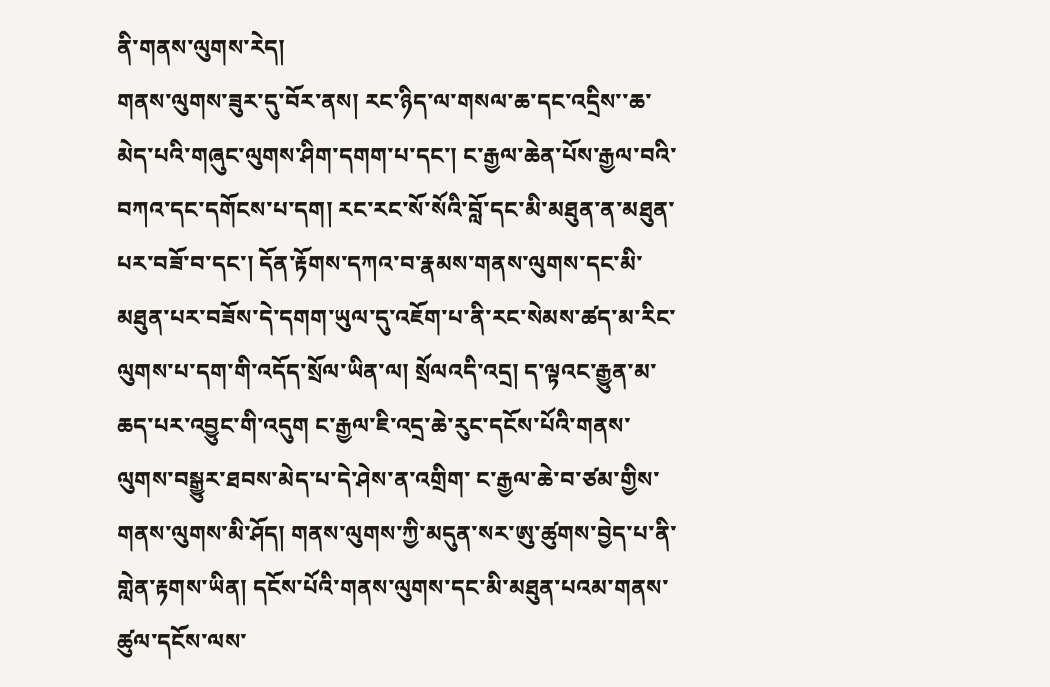ནི་གནས་ལུགས་རེད།
གནས་ལུགས་ཟུར་དུ་བོར་ནས། རང་ཉིད་ལ་གསལ་ཆ་དང་འདྲིས་་ཆ་མེད་པའི་གཞུང་ལུགས་ཤིག་དགག་པ་དང་། ང་རྒྱལ་ཆེན་པོས་རྒྱལ་བའི་བཀའ་དང་དགོངས་པ་དག། རང་རང་སོ་སོའི་བློ་དང་མི་མཐུན་ན་མཐུན་པར་བཟོ་བ་དང་། དོན་རྟོགས་དཀའ་བ་རྣམས་གནས་ལུགས་དང་མི་མཐུན་པར་བཟོས་དེ་དགག་ཡུལ་དུ་འཇོག་པ་ནི་རང་སེམས་ཚད་མ་རིང་ལུགས་པ་དག་གི་འདོད་སྲོལ་ཡིན་ལ། སྲོལའདི་འདྲ། ད་ལྟའང་རྒྱུན་མ་ཆད་པར་འབྱུང་གི་འདུག ང་རྒྱལ་ཇི་འདྲ་ཆེ་རུང་དངོས་པོའི་གནས་ལུགས་བསྒྱུར་ཐབས་མེད་པ་དེ་ཤེས་ན་འགྲིག་ ང་རྒྱལ་ཆེ་བ་ཙམ་གྱིས་གནས་ལུགས་མི་ཤོད། གནས་ལུགས་ཀྱི་མདུན་སར་ཨུ་ཚུགས་བྱེད་པ་ནི་གླེན་རྟགས་ཡིན། དངོས་པོའི་གནས་ལུགས་དང་མི་མཐུན་པའམ་གནས་ཚུལ་དངོས་ལས་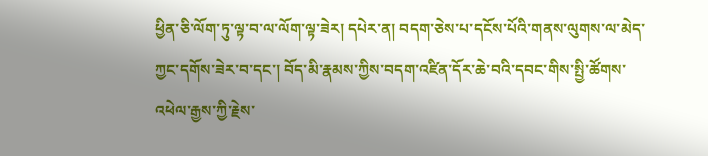ཕྱིན་ཅི་ལོག་ཏུ་ལྟ་བ་ལ་ལོག་ལྟ་ཟེར། དཔེར་ན། བདག་ཅེས་པ་དངོས་པོའི་གནས་ལུགས་ལ་མེད་ཀྱང་དགོས་ཟེར་བ་དང་། བོད་མི་རྣམས་ཀྱིས་བདག་འཛིན་དོར་ཆེ་བའི་དབང་གིས་སྤྱི་ཚོགས་འཕེལ་རྒྱས་ཀྱི་རྗེས་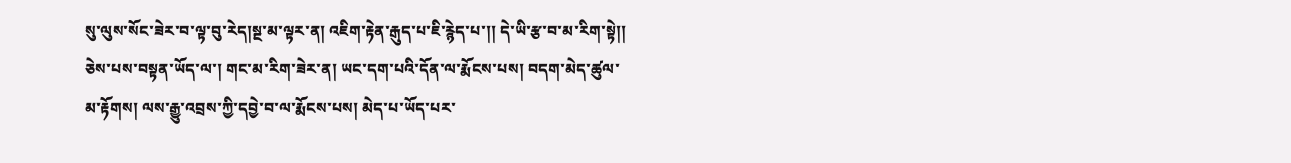སུ་ལུས་སོང་ཟེར་བ་ལྟ་བུ་རེད།སྔ་མ་ལྟར་ན། འཇིག་རྟེན་རྒུད་པ་ཇི་རྙེད་པ་།། དེ་ཡི་རྩ་བ་མ་རིག་སྟེ།། ཅེས་པས་བསྟན་ཡོད་ལ་། གང་མ་རིག་ཟེར་ན། ཡང་དག་པའི་དོན་ལ་རྨོངས་པས། བདག་མེད་ཚུལ་མ་རྟོགས། ལས་རྒྱུ་འབྲས་ཀྱི་དབྱེ་བ་ལ་རྨོངས་པས། མེད་པ་ཡོད་པར་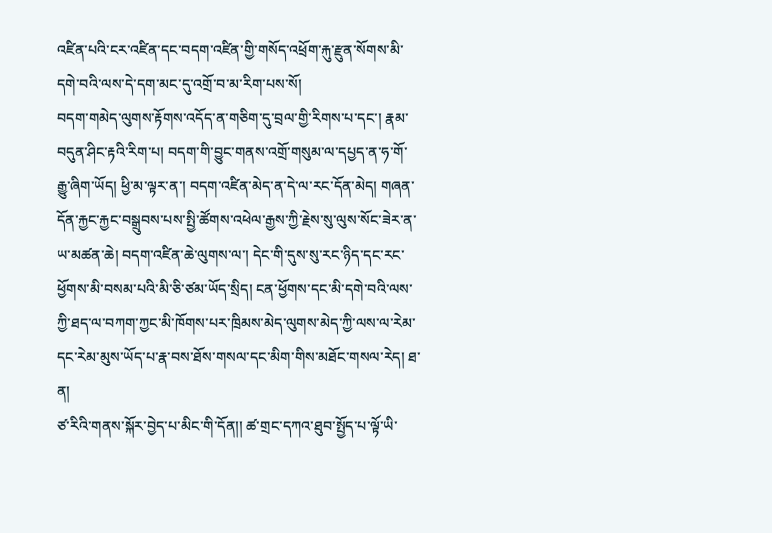འཛིན་པའི་ངར་འཛིན་དང་བདག་འཛིན་གྱི་གསོད་འཕྲོག་རྐུ་རྫུན་སོགས་མི་དགེ་བའི་ལས་དེ་དག་མང་དུ་འགྲོ་བ་མ་རིག་པས་སོ།
བདག་གམེད་ལུགས་རྟོགས་འདོད་ན་གཅིག་དུ་བྲལ་གྱི་རིགས་པ་དང་། རྣམ་བདུན་ཤིང་རྟའི་རིག་པ། བདག་གི་བྱུང་གནས་འགྲོ་གསུམ་ལ་དཔྱད་ན་ཧ་གོ་རྒྱུ་ཞིག་ཡོད། ཕྱི་མ་ལྟར་ན་། བདག་འཛིན་མེད་ན་དེ་ལ་རང་དོན་མེད། གཞན་དོན་རྐྱང་རྐྱང་བསྒྲུབས་པས་སྤྱི་ཚོགས་འཕེལ་རྒྱས་ཀྱི་རྗེས་སུ་ལུས་སོང་ཟེར་ན་ཡ་མཚན་ཆེ། བདག་འཛིན་ཆེ་ལུགས་ལ་། དེང་གི་དུས་སུ་རང་ཉིད་དང་རང་ཕྱོགས་མི་བསམ་པའི་མི་ཅི་ཙམ་ཡོད་སྲིད། ངན་ཕྱོགས་དང་མི་དགེ་བའི་ལས་ཀྱི་ཐད་ལ་བཀག་ཀྱང་མི་ཁོགས་པར་ཁྲིམས་མེད་ལུགས་མེད་ཀྱི་ལས་ལ་རེམ་དང་རེམ་མུས་ཡོད་པ་རྣ་བས་ཐོས་གསལ་དང་མིག་གིས་མཐོང་གསལ་རེད། ཐ་ན།
ཙ་རིའི་གནས་སྐོར་བྱེད་པ་མིང་གི་དོན།། ཚ་གྲང་དཀའ་ཐུབ་སྤྱོད་པ་ལྟོ་ཡི་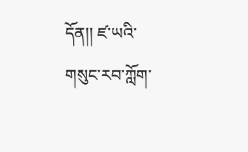དོན།། ཛ་ཡའི་གསུང་རབ་ཀློག་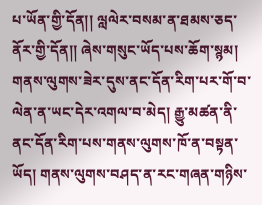པ་ཡོན་གྱི་དོན།། ལླལེར་བསམ་ན་ཐམས་ཅད་ནོར་གྱི་དོན།། ཞེས་གསུང་ཡོད་པས་ཆོག་སྙམ།
གནས་ལུགས་ཟེར་དུས་ནང་དོན་རིག་པར་གོ་བ་ལེན་ན་ཡང་དེར་འགལ་བ་མེད། རྒྱུ་མཚན་ནི་ནང་དོན་རིག་པས་གནས་ལུགས་ཁོ་ན་བསྟན་ཡོད། གནས་ལུགས་བཤད་ན་རང་གཞན་གཉིས་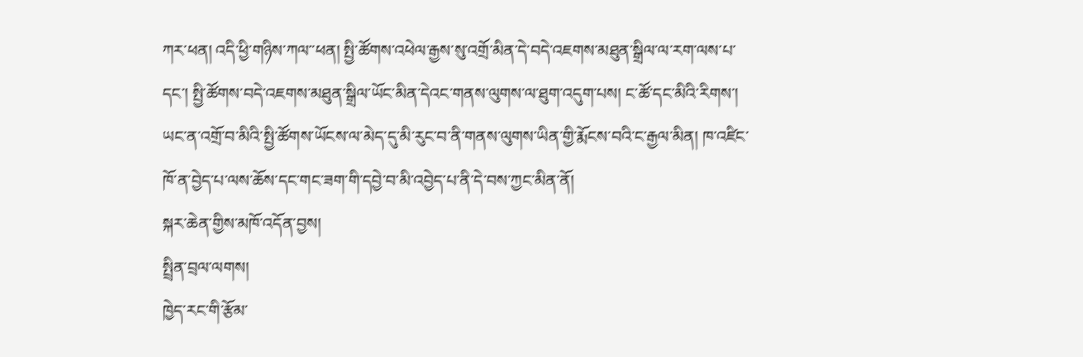ཀར་ཕན། འདི་ཕྱི་གཉིས་ཀལ་་ཕན། སྤྱི་ཚོགས་འཕེལ་རྒྱས་སུ་འགྲོ་མིན་དེ་བདེ་འཇགས་མཐུན་སྒྲིལ་ལ་རག་ལས་པ་དང་། སྤྱི་ཚོགས་བདེ་འཇགས་མཐུན་སྒྲིལ་ཡོང་མིན་དེའང་གནས་ལུགས་ལ་ཐུག་འདུག་པས། ང་ཚོ་དང་མིའི་རིགས་། ཡང་ན་འགྲོ་བ་མིའི་སྤྱི་ཚོགས་ཡོངས་ལ་མེད་དུ་མི་རུང་བ་ནི་གནས་ལུགས་ཡིན་གྱི་རྨོངས་བའི་ང་རྒྱལ་མིན། ཁ་འཛིང་ཁོ་ན་བྱེད་པ་ལས་ཆོས་དང་གང་ཟག་གི་དབྱེ་བ་མི་འབྱེད་པ་ནི་དེ་བས་ཀྱང་མིན་ནོ།
སྐར་ཆེན་གྱིས་མཁོ་འདོན་བྱས།
སྤྲིན་བྲལ་ལགས།
ཁྱེད་རང་གི་རྩོམ་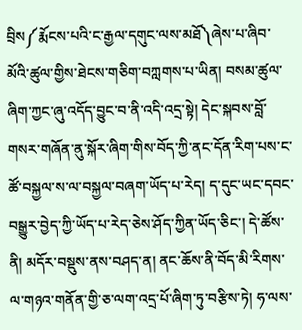བྲིས༼རྨོངས་པའི་ང་རྒྱལ་དགུང་ལས་མཐོ༽ཞེས་པ་ཞིབ་མོའི་ཚུལ་གྱིས་ཐེངས་གཅིག་བཀླགས་པ་ཡིན། བསམ་ཚུལ་ཞིག་ཀྱང་ཞུ་འདོད་བྱུང་བ་ནི་འདི་འདྲ་སྟེ། དེང་སྐབས་བློ་གསར་གཞོན་ནུ་སྐོར་ཞིག་གིས་བོད་ཀྱི་ནང་དོན་རིག་པས་ང་ཚོ་བསྐྱལ་ས་ལ་བསྐྱལ་བཞག་ཡོད་པ་རེད། ད་དུང་ཡང་དབང་བསྒྱུར་བྱེད་ཀྱི་ཡོད་པ་རེད་ཅེས་ཤོད་ཀྱིན་ཡོད་ཅིང་། དེ་ཚོས་ནི། མདོར་བསྡུས་ནས་བཤད་ན། ནང་ཆོས་ནི་བོད་མི་རིགས་ལ་གཉའ་གནོན་གྱི་ཅ་ལག་འདྲ་པོ་ཞིག་ཏུ་བརྩིས་ཏེ། ཧ་ལས་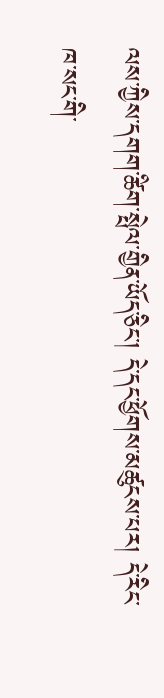ལས་ཀྱིས་དགག་ཚིག་སྤེལ་གྱིན་ཡོད་ཅིང་། དེ་དང་ཕྱོགས་མཚུངས་པར། དེ་རིང་ཁ་སང་གི་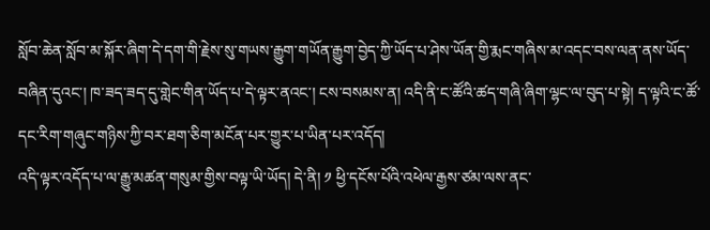སློབ་ཆེན་སློབ་མ་སྐོར་ཞིག་དེ་དག་གི་རྗེས་སུ་གཡས་རྒྱུག་གཡོན་རྒྱུག་བྱེད་ཀྱི་ཡོད་པ་ཤེས་ཡོན་གྱི་རྨང་གཞིས་མ་འདང་བས་ལན་ནས་ཡོད་བཞིན་དུའང་། ཁ་ཟད་ཟད་དུ་གླེང་གིན་ཡོད་པ་དེ་ལྟར་ནའང་། ངས་བསམས་ན། འདི་ནི་ང་ཚོའི་ཚད་གཞི་ཞིག་ལྷང་ལ་བུད་པ་སྟེ། ད་ལྟའི་ང་ཚོ་དང་རིག་གཞུང་གཉིས་ཀྱི་བར་ཐག་ཅིག་མངོན་པར་གྱུར་པ་ཡིན་པར་འདོད།
འདི་ལྟར་འདོད་པ་ལ་རྒྱུ་མཚན་གསུམ་གྱིས་བལྟ་ཡི་ཡོད། དེ་ནི། ༡ ཕྱི་དངོས་པོའི་འཕེལ་རྒྱས་ཙམ་ལས་ནང་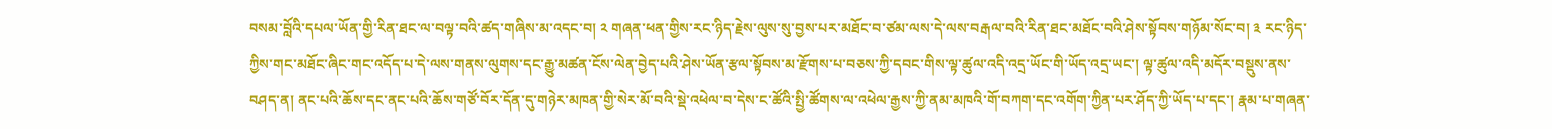བསམ་བློའི་དཔལ་ཡོན་གྱི་རིན་ཐང་ལ་བལྟ་བའི་ཚད་གཞིས་མ་འདང་བ། ༢ གཞན་ཕན་གྱིས་རང་ཉིད་རྗེས་ལུས་སུ་བྱས་པར་མཐོང་བ་ཙམ་ལས་དེ་ལས་བརྒལ་བའི་རིན་ཐང་མཐོང་བའི་ཤེས་སྟོབས་གཉོམ་སོང་བ། ༣ རང་ཉིད་ཀྱིས་གང་མཐོང་ཞིང་གང་འདོད་པ་དེ་ལས་གནས་ལུགས་དང་རྒྱུ་མཚན་ངོས་ལེན་བྱེད་པའི་ཤེས་ཡོན་རྩལ་སྟོབས་མ་རྫོགས་པ་བཅས་ཀྱི་དབང་གིས་ལྟ་ཚུལ་འདི་འདྲ་ཡོང་གི་ཡོད་འདྲ་ཡང་། ལྟ་ཚུལ་འདི་མདོར་བསྡུས་ནས་བཤད་ན། ནང་པའི་ཆོས་དང་ནང་པའི་ཆོས་གཙོ་བོར་དོན་དུ་གཉེར་མཁན་གྱི་སེར་མོ་བའི་སྡེ་འཕེལ་བ་དེས་ང་ཚོའི་སྤྱི་ཚོགས་ལ་འཕེལ་རྒྱས་ཀྱི་ནམ་མཁའི་གོ་བཀག་དང་འགོག་ཀྱིན་པར་ཤོད་ཀྱི་ཡོད་པ་དང་། རྣམ་པ་གཞན་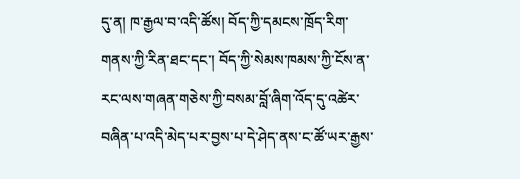དུ་ན། ཁ་རྒྱལ་བ་འདི་ཚོས། བོད་ཀྱི་དམངས་ཁྲོད་རིག་གནས་ཀྱི་རིན་ཐང་དང་། བོད་ཀྱི་སེམས་ཁམས་ཀྱི་ངོས་ན་རང་ལས་གཞན་གཅེས་ཀྱི་བསམ་བློ་ཞིག་འོད་དུ་འཚེར་བཞིན་པ་འདི་མེད་པར་བྱས་པ་དེ་ཤེད་ནས་ང་ཚོ་ཡར་རྒྱས་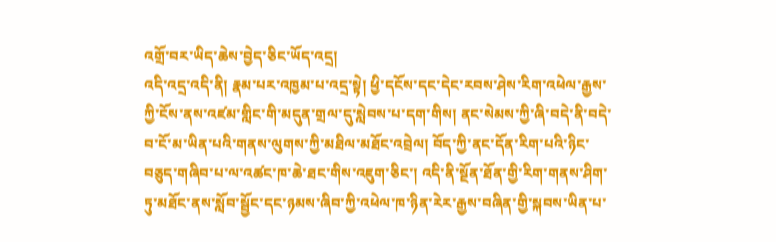འགྲོ་བར་ཡིད་ཆེས་བྱེད་ཅིང་ཡོད་འདྲ།
འདི་འདྲ་འདི་ནི། རྣམ་པར་འཁྱམ་པ་འདྲ་སྟེ། ཕྱི་དངོས་དང་དེང་རབས་ཤེས་རིག་འཕེལ་རྒྱས་ཀྱི་ངོས་ནས་འཛམ་གླིང་གི་མདུན་གྲལ་དུ་སླེབས་པ་དག་གིས། ནང་སེམས་ཀྱི་ཞི་བདེ་ནི་བདེ་བ་ངོ་མ་ཡིན་པའི་གནས་ལུགས་ཀྱི་མཐིལ་མཐོང་འབྲེལ། བོད་ཀྱི་ནང་དོན་རིག་པའི་ཉིང་བཅུད་གཞིབ་པ་ལ་འཚང་ཁ་ཆེ་ཐང་གིས་འཇུག་ཅིང་། འདི་ནི་སྔོན་ཐོན་གྱི་རིག་གནས་ཤིག་ཏུ་མཐོང་ནས་སློབ་སྦྱོང་དང་ཉམས་ཞིབ་ཀྱི་འཕེལ་ཁ་ཉིན་རེར་རྒྱས་བཞིན་གྱི་སྐབས་ཡིན་པ་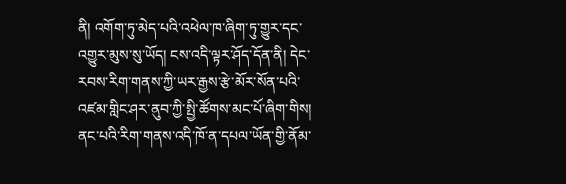ནི། འགོག་ཏུ་མེད་པའི་འཕེལ་ཁ་ཞིག་ཏུ་གྱུར་དང་འགྱུར་མུས་སུ་ཡོད། ངས་འདི་ལྟར་ཤོད་དོན་ནི། དེང་རབས་རིག་གནས་ཀྱི་ཡར་རྒྱས་རྩེ་མོར་སོན་པའི་འཛམ་གླིང་ཤར་ནུབ་ཀྱི་སྤྱི་ཚོགས་མང་པོ་ཞིག་གིས། ནང་པའི་རིག་གནས་འདི་ཁོ་ན་དཔལ་ཡོན་གྱི་ནོམ་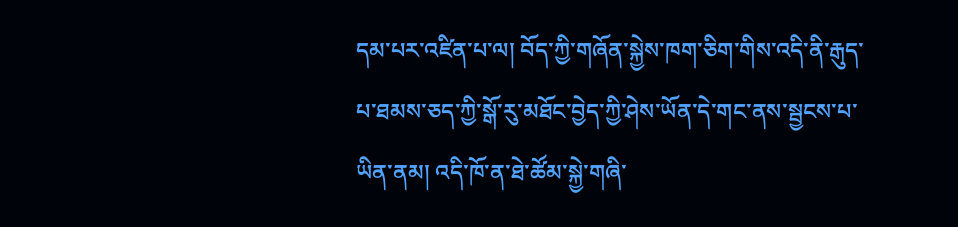དམ་པར་འཛིན་པ་ལ། བོད་ཀྱི་གཞོན་སྐྱེས་ཁག་ཅིག་གིས་འདི་ནི་རྒུད་པ་ཐམས་ཅད་ཀྱི་སྒོ་རུ་མཐོང་བྱེད་ཀྱི་ཤེས་ཡོན་དེ་གང་ནས་སྦྱངས་པ་ཡིན་ནམ། འདི་ཁོ་ན་ཐེ་ཚོམ་སྐྱེ་གཞི་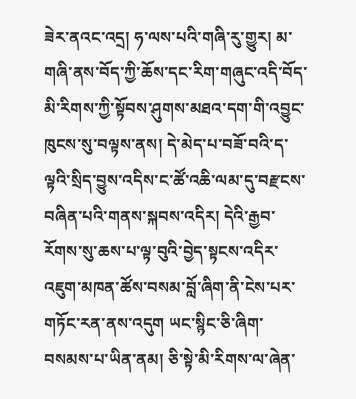ཟེར་ནའང་འདྲ། ཧ་ལས་པའི་གཞི་རུ་གྱུར། མ་གཞི་ནས་བོད་ཀྱི་ཆོས་དང་རིག་གཞུང་འདི་བོད་མི་རིགས་ཀྱི་སྟོབས་ཤུགས་མཐའ་དག་གི་འབྱུང་ཁུངས་སུ་བལྟས་ནས། དེ་མེད་པ་བཟོ་བའི་ད་ལྟའི་སྲིད་བྱུས་འདིས་ང་ཚོ་འཆི་ལམ་དུ་བརྫངས་བཞིན་པའི་གནས་སྐབས་འདིར། དེའི་རྒྱབ་རོགས་སུ་ཆས་པ་ལྟ་བུའི་བྱེད་སྟངས་འདིར་འཇུག་མཁན་ཚོས་བསམ་བློ་ཞིག་ནི་ངེས་པར་གཏོང་རན་ནས་འདུག ཡང་སྙིང་ཅི་ཞིག་བསམས་པ་ཡིན་ནམ། ཅི་སྟེ་མི་རིགས་ལ་ཞེན་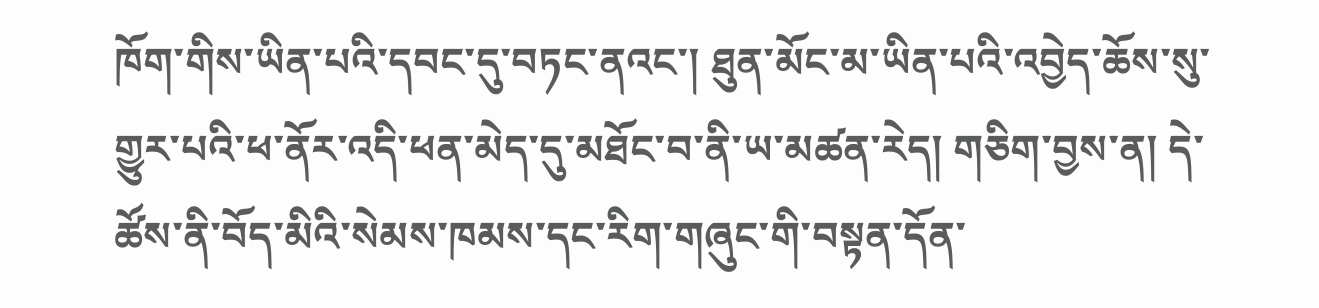ཁོག་གིས་ཡིན་པའི་དབང་དུ་བཏང་ནའང་། ཐུན་མོང་མ་ཡིན་པའི་འབྱེད་ཆོས་སུ་གྱུར་པའི་ཕ་ནོར་འདི་ཕན་མེད་དུ་མཐོང་བ་ནི་ཡ་མཚན་རེད། གཅིག་བྱས་ན། དེ་ཚོས་ནི་བོད་མིའི་སེམས་ཁམས་དང་རིག་གཞུང་གི་བསྟན་དོན་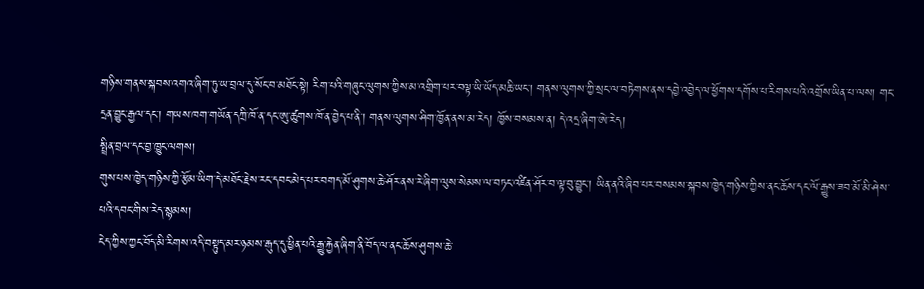གཉིས་གནས་སྐབས་འགའ་ཞིག་ཏུ་ཡ་བྲལ་དུ་སོང་བ་མཐོང་སྟེ། རིག་པའི་གཞུང་ལུགས་ཀྱིས་མ་འགྲིག་པར་བལྟ་ཡི་ཡོད་མཆི་ཡང་། གནས་ལུགས་ཀྱི་སྲང་ལ་བཏེགས་ནས་དབྱེ་འབྱེད་ལ་ཕྱོགས་དགོས་པ་རིགས་པའི་འགྲོས་ཡིན་པ་ལས། གང་དྲན་བྱུང་རྒྱལ་དང་། གཡས་ཁག་གཡོན་དཀྲི་ཁོ་ན་དང་ཨུ་ཚུགས་ཁོ་ན་བྱེད་པ་ནི་། གནས་ལུགས་ཤིག་ཁྱོན་ནས་མ་རེད། ཁྱོས་བསམས་ན། དེ་འདྲ་ཞིག་ཨེ་རེད།
སྤྲིན་བྲལ་དང་བྱ་ཁྱུང་ལགས།
གུས་པས་ཁྱེད་གཉིས་ཀྱི་རྩོམ་ཡིག་དེ་མཐོང་རྗེས་རང་དབང་མེད་པར་བགད་མོ་ཤུགས་ཆེ་ཤོར་ནས་རེ་ཞིག་ལུས་སེམས་ལ་བཏང་འཛིན་ཤོར་བ་ལྟ་བུ་བྱུང་། ཡིན་ནའི་ཞིབ་པར་བསམས་སྐབས་ཁྱེད་གཉིས་ཀྱིས་ནང་ཆོས་དང་ལོ་རྒྱུས་ཟབ་མོ་མི་ཤེས་པའི་དབང་གིས་རེད་སྙམས།
ངེད་ཀྱིས་ཀྱང་བོད་མི་རིགས་འདི་བསྟུད་མར་ཉམས་རྒུད་དུ་ཕྱིན་པའི་རྒྱུ་རྐྱེན་ཞིག་ནི་བོད་ལ་ནང་ཆོས་ཤུགས་ཆེ་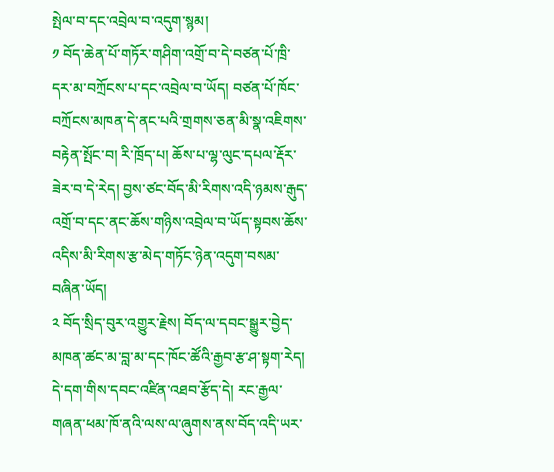སྤེལ་བ་དང་འབྲེལ་བ་འདུག་སྙམ།
༡ བོད་ཆེན་པོ་གཏོར་གཤིག་འགྲོ་བ་དེ་བཙན་པོ་ཁྲི་དར་མ་བཀྲོངས་པ་དང་འབྲེལ་བ་ཡོད། བཙན་པོ་ཁོང་བཀྲོངས་མཁན་དེ་ནང་པའི་གྲགས་ཅན་མི་སྣ་འཇིགས་བརྟེན་སྤོང་བ། རི་ཁྲོད་པ། ཆོས་པ་ལྷ་ལུང་དཔལ་རྡོར་ཟེར་བ་དེ་རེད། བྱས་ཙང་བོད་མི་རིགས་འདི་ཉམས་རྒུད་འགྲོ་བ་དང་ནང་ཆོས་གཉིས་འབྲེལ་བ་ཡོད་སྟབས་ཆོས་འདིས་མི་རིགས་རྩ་མེད་གཏོང་ཉེན་འདུག་བསམ་བཞིན་ཡོད།
༢ བོད་སྲིད་བུར་འགྱུར་རྗེས། བོད་ལ་དབང་སྒྱུར་བྱེད་མཁན་ཚང་མ་བླ་མ་དང་ཁོང་ཚོའི་རྒྱབ་རྩ་ཤ་སྟག་རེད། དེ་དག་གིས་དབང་འཛིན་འཐབ་རྩོད་དེ། རང་རྒྱལ་གཞན་ཕམ་ཁོ་ནའི་ལས་ལ་ཞུགས་ནས་བོད་འདི་ཡར་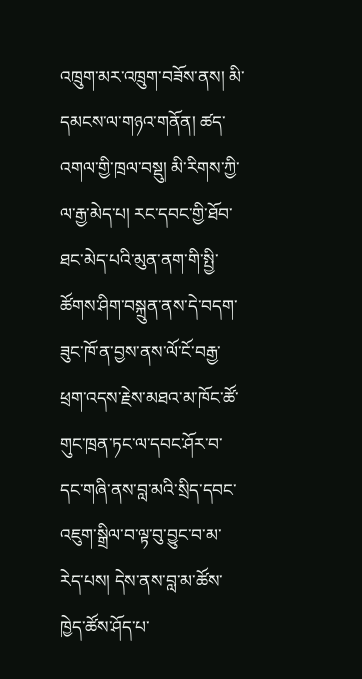འཁྲུག་མར་འཁྲུག་བཟོས་ནས། མི་དམངས་ལ་གཉའ་གནོན། ཚད་འགལ་གྱི་ཁྲལ་བསྡུ། མི་རིགས་ཀྱི་ལ་རྒྱ་མེད་པ། རང་དབང་གྱི་ཐོབ་ཐང་མེད་པའི་མུན་ནག་གི་སྤྱི་ཚོགས་ཤིག་བསྐྲུན་ནས་དེ་བདག་ཟུང་ཁོ་ན་བྱས་ནས་ལོ་ངོ་བརྒྱ་ཕྲག་འདས་རྗེས་མཐའ་མ་ཁོང་ཚོ་གུང་ཁྲན་ཏང་ལ་དབང་ཤོར་བ་དང་གཞི་ནས་བླ་མའི་སྲིད་དབང་འཇུག་སྒྲིལ་བ་ལྟ་བུ་བྱུང་བ་མ་རེད་པས། དེས་ནས་བླ་མ་ཚོས་ཁྱེད་ཚོས་ཤོད་པ་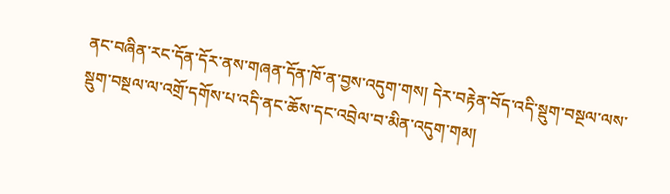ནང་བཞིན་རང་དོན་དོར་ནས་གཞན་དོན་ཁོ་ན་བྱས་འདུག་གས། དེར་བརྟེན་བོད་འདི་སྡུག་བསྔལ་ལས་སྡུག་བསྔལ་ལ་འགྲོ་དགོས་པ་འདི་ནང་ཆོས་དང་འབྲེལ་བ་མིན་འདུག་གམ།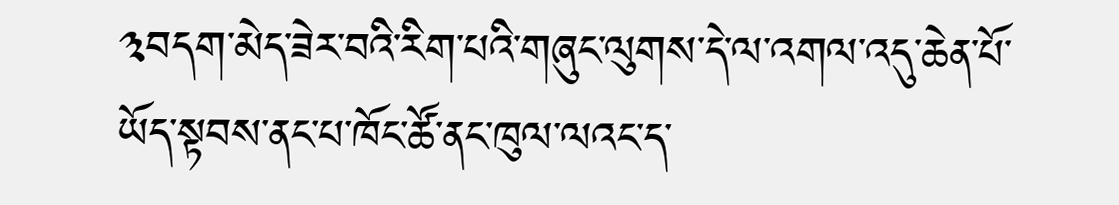༣བདག་མེད་ཟེར་བའི་རིག་པའི་གཞུང་ལུགས་དེ་ལ་འགལ་འདུ་ཆེན་པོ་ཡོད་སྟབས་ནང་པ་ཁོང་ཚོ་ནང་ཁུལ་ལའང་ད་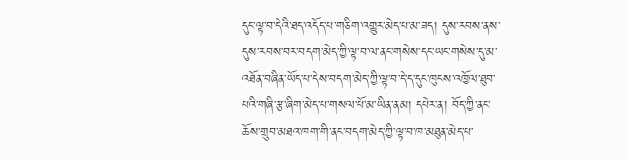དུང་ལྟ་བ་དེའི་ཐད་འདོད་པ་གཅིག་འགྱུར་མེད་པ་མ་ཟད། དུས་རབས་ནས་དུས་རབས་བར་བདག་མེད་ཀྱི་ལྟ་བ་ལ་ནང་གསེས་དང་ཡང་གསེས་དུ་མ་འཐོན་བཞིན་ཡོད་པ་དེས་བདག་མེད་ཀྱི་ལྟ་བ་དེ་ད་དུང་ཁུངས་འཁྱོལ་ཐུབ་པའི་གཞི་རྩ་ཞིག་མེད་པ་གསལ་པོ་མ་ཡིན་ནམ། དཔེར་ན། བོད་ཀྱི་ནང་ཆོས་གྲུབ་མཐའ་ཁག་གི་ནང་བདག་མེད་ཀྱི་ལྟ་བ་ཁ་མཐུན་མེད་པ་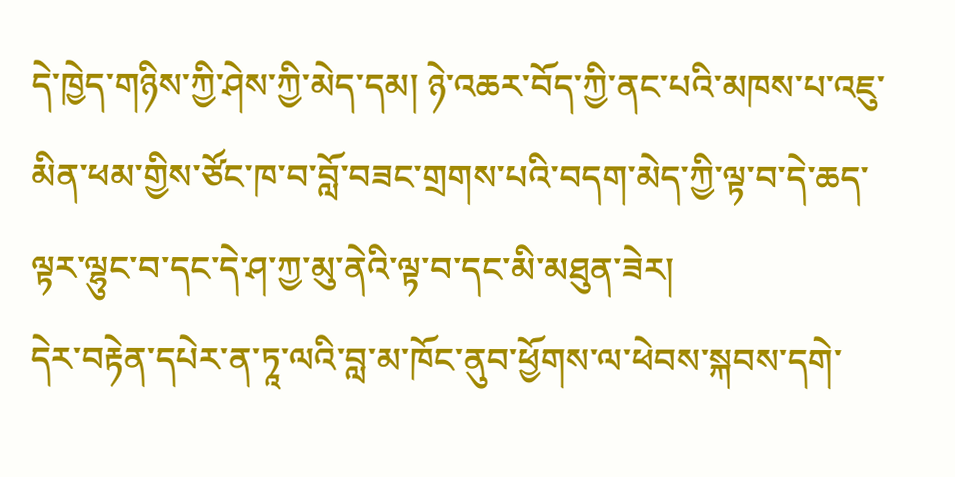དེ་ཁྱེད་གཉིས་ཀྱི་ཤེས་ཀྱི་མེད་དམ། ཉེ་འཆར་བོད་ཀྱི་ནང་པའི་མཁས་པ་འཇུ་མིན་ཕམ་གྱིས་ཙོང་ཁ་བ་བློ་བཟང་གྲགས་པའི་བདག་མེད་ཀྱི་ལྟ་བ་དེ་ཆད་ལྟར་ལྷུང་བ་དང་དེ་ཤ་ཀྱ་མུ་ནེའི་ལྟ་བ་དང་མི་མཐུན་ཟེར།
དེར་བརྟེན་དཔེར་ན་ཏཱ་ལའི་བླ་མ་ཁོང་ནུབ་ཕྱོགས་ལ་ཕེབས་སྐབས་དགེ་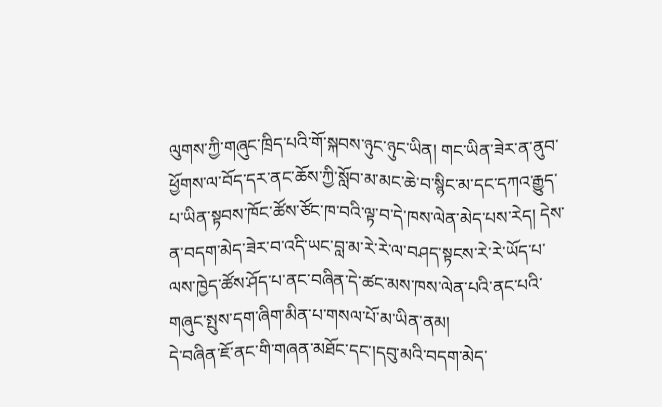ལུགས་ཀྱི་གཞུང་ཁྲིད་པའི་གོ་སྐབས་ཉུང་ཉུང་ཡིན། གང་ཡིན་ཟེར་ན་ནུབ་ཕྱོགས་ལ་བོད་དར་ནང་ཆོས་ཀྱི་སློབ་མ་མང་ཆེ་བ་སྙིང་མ་དང་དཀའ་རྒྱུད་པ་ཡིན་སྟབས་ཁོང་ཚོས་ཙོང་ཁ་བའི་ལྟ་བ་དེ་ཁས་ལེན་མེད་པས་རེད། དེས་ན་བདག་མེད་ཟེར་བ་འདི་ཡང་བླ་མ་རེ་རེ་ལ་བཤད་སྟངས་རེ་རེ་ཡོད་པ་ལས་ཁྱེད་ཚོས་ཤོད་པ་ནང་བཞིན་དེ་ཚང་མས་ཁས་ལེན་པའི་ནང་པའི་གཞུང་སྤུས་དག་ཞིག་མིན་པ་གསལ་པོ་མ་ཡིན་ནམ།
དེ་བཞིན་ཇོ་ནང་གི་གཞན་མཐོང་དང་།དབུ་མའི་བདག་མེད་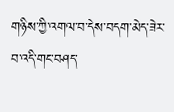གཉིས་ཀྱི་འགལ་བ་དེས་བདག་མེད་ཟེར་བ་འདི་གང་བཤད་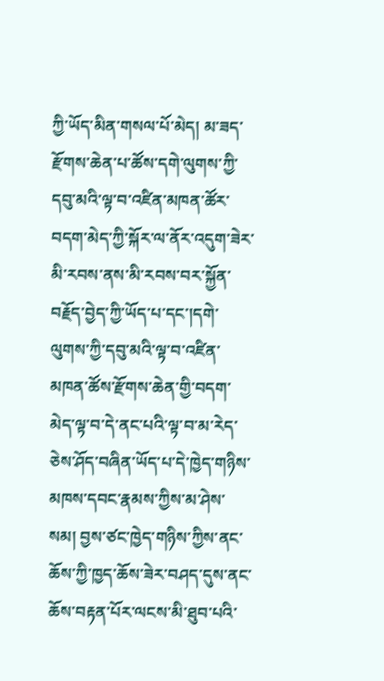ཀྱི་ཡོད་མིན་གསལ་པོ་མེད། མ་ཟད་རྫོགས་ཆེན་པ་ཚོས་དགེ་ལུགས་ཀྱི་དབུ་མའི་ལྟ་བ་འཛིན་མཁན་ཚོར་བདག་མེད་ཀྱི་སྐོར་ལ་ནོར་འདུག་ཟེར་མི་རབས་ནས་མི་རབས་བར་སྐྱོན་བརྗོད་བྱེད་ཀྱི་ཡོད་པ་དང་།དགེ་ལུགས་ཀྱི་དབུ་མའི་ལྟ་བ་འཛིན་མཁན་ཚོས་རྫོགས་ཆེན་གྱི་བདག་མེད་ལྟ་བ་དེ་ནང་པའི་ལྟ་བ་མ་རེད་ཅེས་ཤོད་བཞིན་ཡོད་པ་དེ་ཁྱེད་གཉིས་མཁས་དབང་རྣམས་ཀྱིས་མ་ཤེས་སམ། བྱས་ཙང་ཁྱེད་གཉིས་ཀྱིས་ནང་ཆོས་ཀྱི་ཁྱད་ཆོས་ཟེར་བཤད་དུས་ནང་ཆོས་བརྟན་པོར་ལངས་མི་ཐུབ་པའི་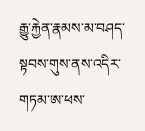རྒྱུ་རྐྱེན་རྣམས་མ་བཤད་སྟབས་གུས་ནས་འདིར་གཏམ་ཨ་ཕས་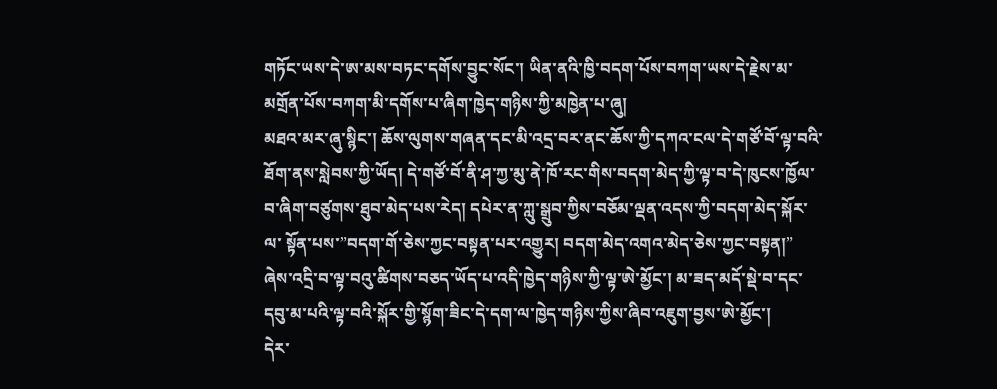གཏོང་ཡས་དེ་ཨ་མས་བཏང་དགོས་བྱུང་སོང་། ཡིན་ནའི་ཁྱི་བདག་པོས་བཀག་ཡས་དེ་རྗེས་མ་མགྲོན་པོས་བཀག་མི་དགོས་པ་ཞིག་ཁྱེད་གཉིས་ཀྱི་མཁྱེན་པ་ཞུ།
མཐའ་མར་ཞུ་སྙིང་། ཆོས་ལུགས་གཞན་དང་མི་འདྲ་བར་ནང་ཆོས་ཀྱི་དཀའ་ངལ་དེ་གཙོ་བོ་ལྟ་བའི་ཐོག་ནས་སླེབས་ཀྱི་ཡོད། དེ་གཙོ་བོ་ནི་ཤ་ཀྱ་མུ་ནེ་ཁོ་རང་གིས་བདག་མེད་ཀྱི་ལྟ་བ་དེ་ཁུངས་ཁྱོལ་བ་ཞིག་བཙུགས་ཐུབ་མེད་པས་རེད། དཔེར་ན་ཀླུ་སྒྲུབ་ཀྱིས་བཅོམ་ལྡན་འདས་ཀྱི་བདག་མེད་སྐོར་ལ་ སྟོན་པས་”བདག་གོ་ཅེས་ཀྱང་བསྟན་པར་འགྱུར། བདག་མེད་འགའ་མེད་ཅེས་ཀྱང་བསྟན།” ཞེས་འདྲི་བ་ལྟ་བའུ་ཚིགས་བཅད་ཡོད་པ་འདི་ཁྱེད་གཉིས་ཀྱི་ལྟ་ཨེ་མྱོང་། མ་ཟད་མདོ་སྡེ་བ་དང་དབུ་མ་པའི་ལྟ་བའི་སྐོར་གྱི་སྙོག་ཟིང་དེ་དག་ལ་ཁྱེད་གཉིས་ཀྱིས་ཞིབ་འཇུག་བྱས་ཨེ་མྱོང་།
དེར་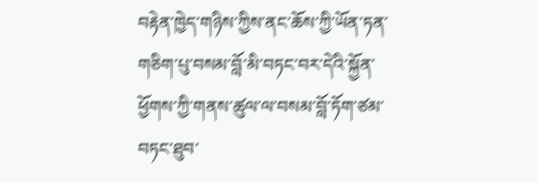བརྟེན་ཁྱེད་གཉིས་ཀྱིས་ནང་ཆོས་ཀྱི་ཡོན་ཏན་གཅིག་པུ་བསམ་བློ་མི་བཏང་བར་དེའི་སྐྱོན་ཕྱོགས་ཀྱི་གནས་ཚུལ་ལ་བསམ་བློ་ཏོག་ཙམ་བཏང་ཐུབ་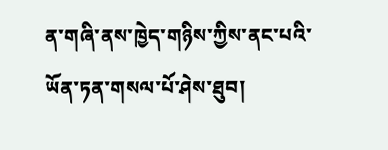ན་གཞི་ནས་ཁྱེད་གཉིས་ཀྱིས་ནང་པའི་ཡོན་ཏན་གསལ་པོ་ཤེས་ཐུབ།